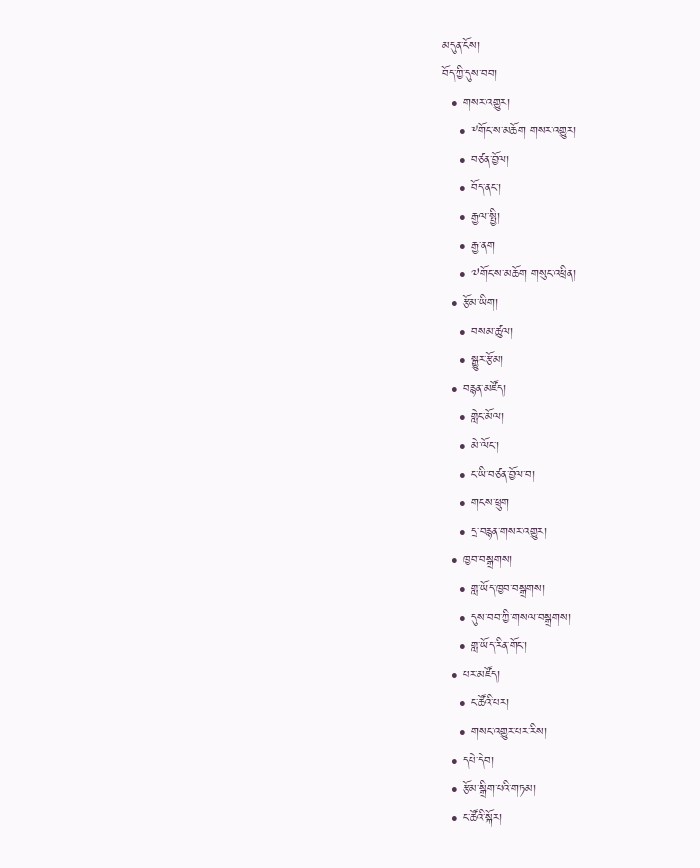མདུན་ངོས།
བོད་ཀྱི་དུས་བབ།
  • གསར་འགྱུར།
    • ༸གོང་ས་མཆོག གསར་འགྱུར།
    • བཙན་བྱོལ།
    • བོད་ནང་།
    • རྒྱལ་སྤྱི།
    • རྒྱ་ནག
    • ༧གོང་ས་མཆོག གསུང་འཕྲིན།
  • རྩོམ་ཡིག།
    • བསམ་ཚུལ།
    • སྒྱུར་རྩོམ།
  • བརྙན་མཛོད།
    • གླེང་མོལ།
    • མེ་ལོང་།
    • ང་ཡི་བཙན་བྱོལ་བ།
    • གངས་ཕྲུག
    • དྲ་བརྙན་གསར་འགྱུར།
  • ཁྱབ་བསྒྲགས།
    • གླ་ཡོད་ཁྱབ་བསྒྲགས།
    • དུས་བབ་ཀྱི་གསལ་བསྒྲགས།
    • གླ་ཡོད་རིན་གོང་།
  • པར་མཛོད།
    • ང་ཚོའི་པར།
    • གསང་འགྱུར་པར་རིས།
  • དཔེ་དེབ།
  • རྩོམ་སྒྲིག་པའི་གཏམ།
  • ང་ཚོའི་སྐོར།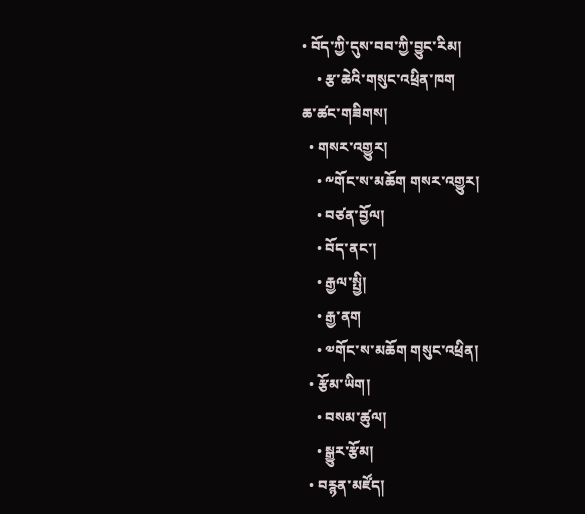• བོད་ཀྱི་དུས་བབ་ཀྱི་བྱུང་རིམ།
    • རྩ་ཆེའི་གསུང་འཕྲིན་ཁག
ཆ་ཚང་གཟིགས།
  • གསར་འགྱུར།
    • ༸གོང་ས་མཆོག གསར་འགྱུར།
    • བཙན་བྱོལ།
    • བོད་ནང་།
    • རྒྱལ་སྤྱི།
    • རྒྱ་ནག
    • ༧གོང་ས་མཆོག གསུང་འཕྲིན།
  • རྩོམ་ཡིག།
    • བསམ་ཚུལ།
    • སྒྱུར་རྩོམ།
  • བརྙན་མཛོད།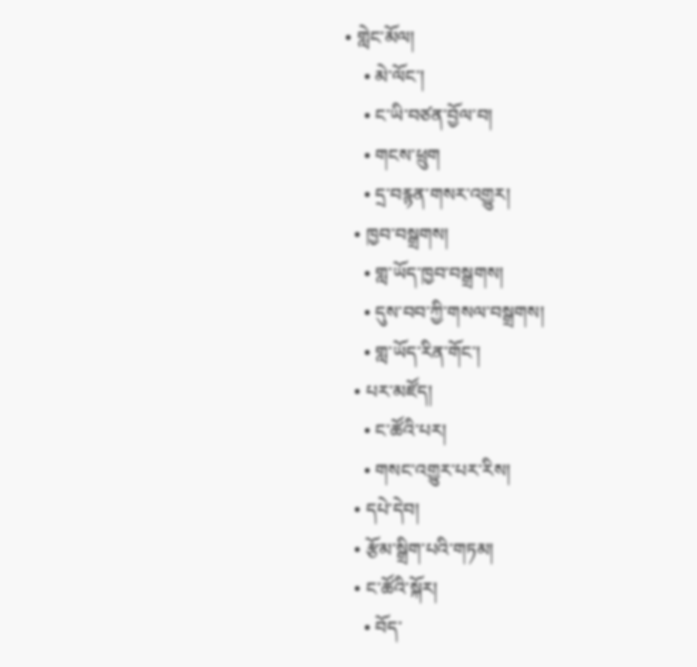• གླེང་མོལ།
    • མེ་ལོང་།
    • ང་ཡི་བཙན་བྱོལ་བ།
    • གངས་ཕྲུག
    • དྲ་བརྙན་གསར་འགྱུར།
  • ཁྱབ་བསྒྲགས།
    • གླ་ཡོད་ཁྱབ་བསྒྲགས།
    • དུས་བབ་ཀྱི་གསལ་བསྒྲགས།
    • གླ་ཡོད་རིན་གོང་།
  • པར་མཛོད།
    • ང་ཚོའི་པར།
    • གསང་འགྱུར་པར་རིས།
  • དཔེ་དེབ།
  • རྩོམ་སྒྲིག་པའི་གཏམ།
  • ང་ཚོའི་སྐོར།
    • བོད་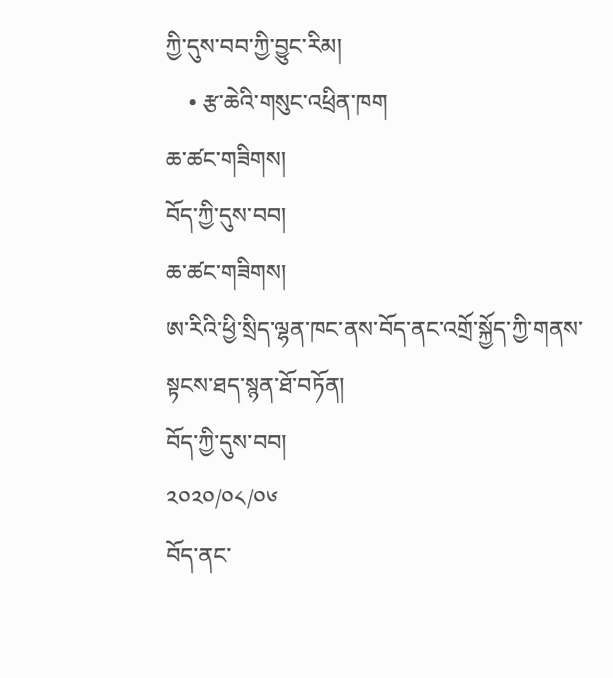ཀྱི་དུས་བབ་ཀྱི་བྱུང་རིམ།
    • རྩ་ཆེའི་གསུང་འཕྲིན་ཁག
ཆ་ཚང་གཟིགས།
བོད་ཀྱི་དུས་བབ།
ཆ་ཚང་གཟིགས།
ཨ་རིའི་ཕྱི་སྲིད་ལྷན་ཁང་ནས་བོད་ནང་འགྲོ་སྐྱོད་ཀྱི་གནས་སྟངས་ཐད་སྙན་ཐོ་བཏོན།
བོད་ཀྱི་དུས་བབ།
༢༠༢༠/༠༨/༠༦
བོད་ནང་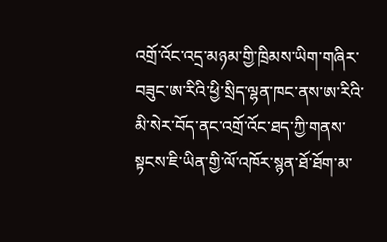འགྲོ་འོང་འདྲ་མཉམ་གྱི་ཁྲིམས་ཡིག་གཞིར་བཟུང་ཨ་རིའི་ཕྱི་སྲིད་ལྷན་ཁང་ནས་ཨ་རིའི་མི་སེར་བོད་ནང་འགྲོ་འོང་ཐད་ཀྱི་གནས་སྟངས་ཇི་ཡིན་གྱི་ལོ་འཁོར་སྙན་ཐོ་ཐོག་མ་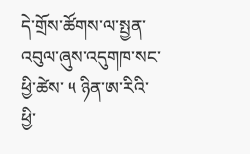དེ་གྲོས་ཚོགས་ལ་སྤྱན་འབུལ་ཞུས་འདུགཁ་སང་ཕྱི་ཚེས་ ༥ ཉིན་ཨ་རིའི་ཕྱི་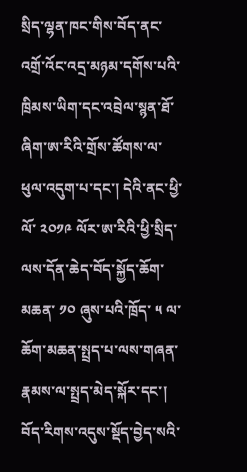སྲིད་ལྷན་ཁང་གིས་བོད་ནང་འགྲོ་འོང་འདྲ་མཉམ་དགོས་པའི་ཁྲིམས་ཡིག་དང་འབྲེལ་སྙན་ཐོ་ཞིག་ཨ་རིའི་གྲོས་ཚོགས་ལ་ཕུལ་འདུག་པ་དང་། དེའི་ནང་ཕྱི་ལོ་ ༢༠༡༩ ལོར་ཨ་རིའི་ཕྱི་སྲིད་ལས་དོན་ཆེད་བོད་སྐྱོད་ཆོག་མཆན་ ༡༠ ཞུས་པའི་ཁྲོད་ ༥ ལ་ཆོག་མཆན་སྤྲད་པ་ལས་གཞན་རྣམས་ལ་སྤྲད་མེད་སྐོར་དང་། བོད་རིགས་འདུས་སྡོད་བྱེད་སའི་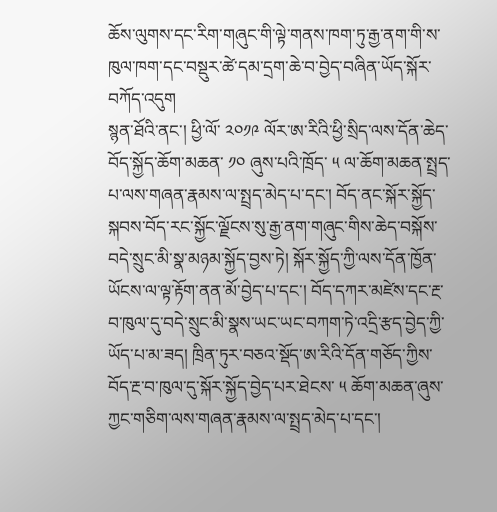ཆོས་ལུགས་དང་རིག་གཞུང་གི་ལྟེ་གནས་ཁག་ཏུ་རྒྱ་ནག་གི་ས་ཁུལ་ཁག་དང་བསྡུར་ཚེ་དམ་དྲག་ཆེ་བ་བྱེད་བཞིན་ཡོད་སྐོར་བཀོད་འདུག
སྙན་ཐོའི་ནང་། ཕྱི་ལོ་ ༢༠༡༩ ལོར་ཨ་རིའི་ཕྱི་སྲིད་ལས་དོན་ཆེད་བོད་སྐྱོད་ཆོག་མཆན་ ༡༠ ཞུས་པའི་ཁྲོད་ ༥ ལ་ཆོག་མཆན་སྤྲད་པ་ལས་གཞན་རྣམས་ལ་སྤྲད་མེད་པ་དང་། བོད་ནང་སྐོར་སྐྱོད་སྐབས་བོད་རང་སྐྱོང་ལྗོངས་སུ་རྒྱ་ནག་གཞུང་གིས་ཆེད་བསྐོས་བདེ་སྲུང་མི་སྣ་མཉམ་སྐྱོད་བྱས་ཏེ། སྐོར་སྐྱོད་ཀྱི་ལས་དོན་ཁྱོན་ཡོངས་ལ་ལྟ་རྟོག་ནན་མོ་བྱེད་པ་དང་། བོད་དཀར་མཛེས་དང་རྔ་བ་ཁུལ་དུ་བདེ་སྲུང་མི་སྣས་ཡང་ཡང་བཀག་ཏེ་འདྲི་རྩད་བྱེད་ཀྱི་ཡོད་པ་མ་ཟད། ཁྲིན་ཏུར་བཅའ་སྡོད་ཨ་རིའི་དོན་གཅོད་ཀྱིས་བོད་རྔ་བ་ཁུལ་དུ་སྐོར་སྐྱོད་བྱེད་པར་ཐེངས་ ༥ ཆོག་མཆན་ཞུས་ཀྱང་གཅིག་ལས་གཞན་རྣམས་ལ་སྤྲད་མེད་པ་དང་།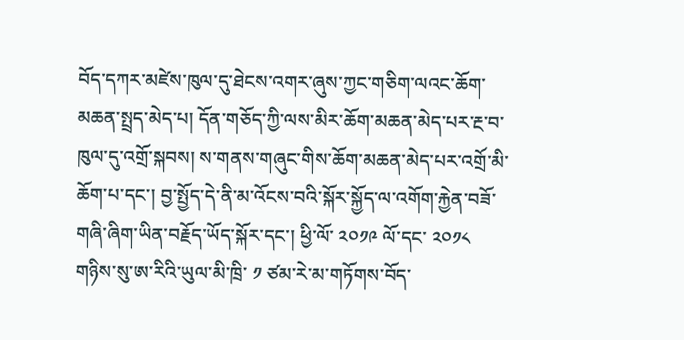བོད་དཀར་མཛེས་ཁུལ་དུ་ཐེངས་འགར་ཞུས་ཀྱང་གཅིག་ལའང་ཆོག་མཆན་སྤྲད་མེད་པ། དོན་གཅོད་ཀྱི་ལས་མིར་ཆོག་མཆན་མེད་པར་རྔ་བ་ཁུལ་དུ་འགྲོ་སྐབས། ས་གནས་གཞུང་གིས་ཆོག་མཆན་མེད་པར་འགྲོ་མི་ཆོག་པ་དང་། བྱ་སྤྱོད་དེ་ནི་མ་འོངས་བའི་སྐོར་སྐྱོད་ལ་འགོག་རྐྱེན་བཟོ་གཞི་ཞིག་ཡིན་བརྗོད་ཡོད་སྐོར་དང་། ཕྱི་ལོ་ ༢༠༡༩ ལོ་དང་ ༢༠༡༨ གཉིས་སུ་ཨ་རིའི་ཡུལ་མི་ཁྲི་ ༡ ཙམ་རེ་མ་གཏོགས་བོད་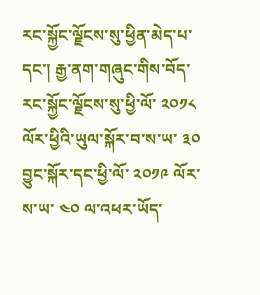རང་སྐྱོང་ལྗོངས་སུ་ཕྱིན་མེད་པ་དང་། རྒྱ་ནག་གཞུང་གིས་བོད་རང་སྐྱོང་ལྗོངས་སུ་ཕྱི་ལོ་ ༢༠༡༨ ལོར་ཕྱིའི་ཡུལ་སྐོར་བ་ས་ཡ་ ༣༠ བྱུང་སྐོར་དང་ཕྱི་ལོ་ ༢༠༡༩ ལོར་ས་ཡ་ ༤༠ ལ་འཕར་ཡོད་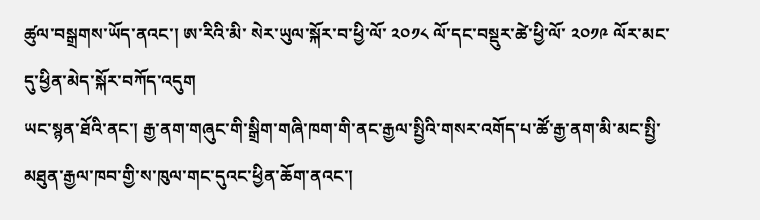ཚུལ་བསྒྲགས་ཡོད་ནའང་། ཨ་རིའི་མི་ སེར་ཡུལ་སྐོར་བ་ཕྱི་ལོ་ ༢༠༡༨ ལོ་དང་བསྡུར་ཚེ་ཕྱི་ལོ་ ༢༠༡༩ ལོར་མང་དུ་ཕྱིན་མེད་སྐོར་བཀོད་འདུག
ཡང་སྙན་ཐོའི་ནང་། རྒྱ་ནག་གཞུང་གི་སྒྲིག་གཞི་ཁག་གི་ནང་རྒྱལ་སྤྱིའི་གསར་འགོད་པ་ཚོ་རྒྱ་ནག་མི་མང་སྤྱི་མཐུན་རྒྱལ་ཁབ་གྱི་ས་ཁུལ་གང་དུའང་ཕྱིན་ཆོག་ནའང་།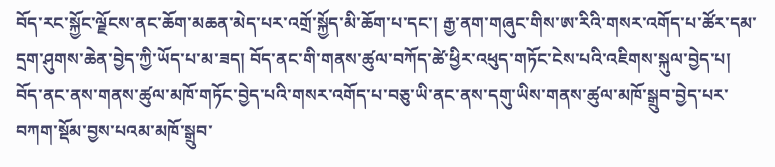བོད་རང་སྐྱོང་ལྗོངས་ནང་ཆོག་མཆན་མེད་པར་འགྲོ་སྐྱོད་མི་ཆོག་པ་དང་། རྒྱ་ནག་གཞུང་གིས་ཨ་རིའི་གསར་འགོད་པ་ཚོར་དམ་དྲག་ཤུགས་ཆེན་བྱེད་ཀྱི་ཡོད་པ་མ་ཟད། བོད་ནང་གི་གནས་ཚུལ་བཀོད་ཚེ་ཕྱིར་འཕུད་གཏོང་ངེས་པའི་འཇིགས་སྐུལ་བྱེད་པ། བོད་ནང་ནས་གནས་ཚུལ་མཁོ་གཏོང་བྱེད་པའི་གསར་འགོད་པ་བཅུ་ཡི་ནང་ནས་དགུ་ཡིས་གནས་ཚུལ་མཁོ་སྒྲུབ་བྱེད་པར་བཀག་སྡོམ་བྱས་པའམ་མཁོ་སྒྲུབ་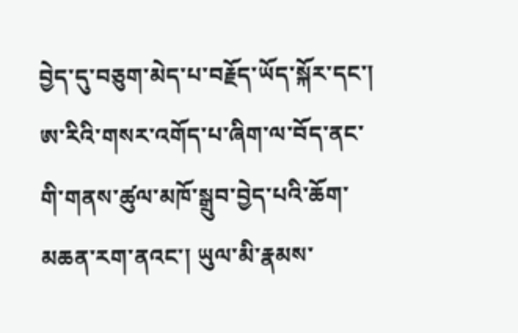བྱེད་དུ་བཅུག་མེད་པ་བརྗོད་ཡོད་སྐོར་དང་། ཨ་རིའི་གསར་འགོད་པ་ཞིག་ལ་བོད་ནང་གི་གནས་ཚུལ་མཁོ་སྒྲུབ་བྱེད་པའི་ཆོག་མཆན་རག་ནའང་། ཡུལ་མི་རྣམས་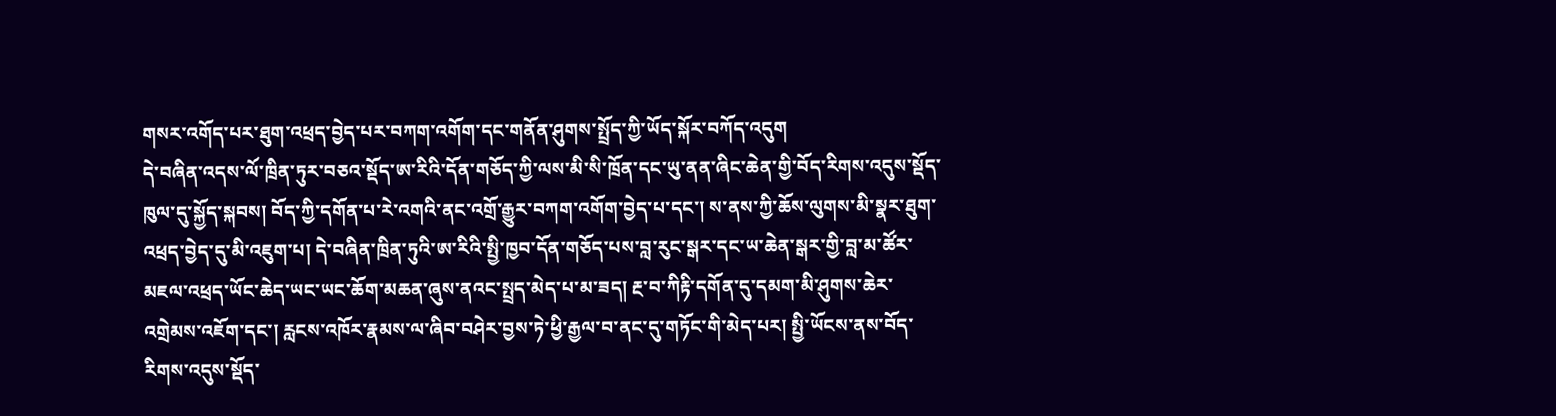གསར་འགོད་པར་ཐུག་འཕྲད་བྱེད་པར་བཀག་འགོག་དང་གནོན་ཤུགས་སྤྲོད་ཀྱི་ཡོད་སྐོར་བཀོད་འདུག
དེ་བཞིན་འདས་ལོ་ཁྲིན་ཏུར་བཅའ་སྡོད་ཨ་རིའི་དོན་གཅོད་ཀྱི་ལས་མི་སི་ཁྲོན་དང་ཡུ་ནན་ཞིང་ཆེན་གྱི་བོད་རིགས་འདུས་སྡོད་ཁུལ་དུ་སྐྱོད་སྐབས། བོད་ཀྱི་དགོན་པ་རེ་འགའི་ནང་འགྲོ་རྒྱུར་བཀག་འགོག་བྱེད་པ་དང་། ས་ནས་ཀྱི་ཆོས་ལུགས་མི་སྣར་ཐུག་འཕྲད་བྱེད་དུ་མི་འཇུག་པ། དེ་བཞིན་ཁྲིན་ཏུའི་ཨ་རིའི་སྤྱི་ཁྱབ་དོན་གཅོད་པས་བླ་རུང་སྒར་དང་ཡ་ཆེན་སྒར་གྱི་བླ་མ་ཚོར་མཇལ་འཕྲད་ཡོང་ཆེད་ཡང་ཡང་ཆོག་མཆན་ཞུས་ནའང་སྤྲད་མེད་པ་མ་ཟད། རྔ་བ་ཀིརྟི་དགོན་དུ་དམག་མི་ཤུགས་ཆེར་འགྲེམས་འཇོག་དང་། རླངས་འཁོར་རྣམས་ལ་ཞིབ་བཤེར་བྱས་ཏེ་ཕྱི་རྒྱལ་བ་ནང་དུ་གཏོང་གི་མེད་པར། སྤྱི་ཡོངས་ནས་བོད་རིགས་འདུས་སྡོད་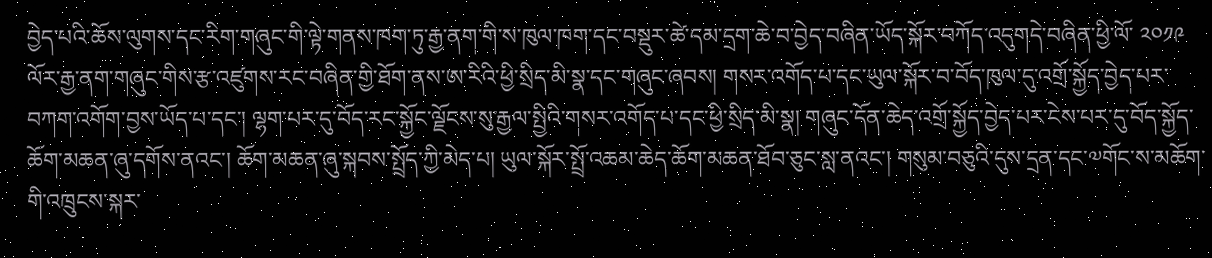བྱེད་པའི་ཆོས་ལུགས་དང་རིག་གཞུང་གི་ལྟེ་གནས་ཁག་ཏུ་རྒྱ་ནག་གི་ས་ཁུལ་ཁག་དང་བསྡུར་ཚེ་དམ་དྲག་ཆེ་བ་བྱེད་བཞིན་ཡོད་སྐོར་བཀོད་འདུགདེ་བཞིན་ཕྱི་ལོ་ ༢༠༡༩ ལོར་རྒྱ་ནག་གཞུང་གིས་རྩ་འཛུགས་རང་བཞིན་གྱི་ཐོག་ནས་ཨ་རིའི་ཕྱི་སྲིད་མི་སྣ་དང་གཞུང་ཞབས། གསར་འགོད་པ་དང་ཡུལ་སྐོར་བ་བོད་ཁུལ་དུ་འགྲོ་སྐྱོད་བྱེད་པར་བཀག་འགོག་བྱས་ཡོད་པ་དང་། ལྷག་པར་དུ་བོད་རང་སྐྱོང་ལྗོངས་སུ་རྒྱལ་སྤྱིའི་གསར་འགོད་པ་དང་ཕྱི་སྲིད་མི་སྣ། གཞུང་དོན་ཆེད་འགྲོ་སྐྱོད་བྱེད་པར་ངེས་པར་དུ་བོད་སྐྱོད་ཆོག་མཆན་ཞུ་དགོས་ནའང་། ཆོག་མཆན་ཞུ་སྐབས་སྤྲོད་ཀྱི་མེད་པ། ཡུལ་སྐོར་སྤྲོ་འཆམ་ཆེད་ཆོག་མཆན་ཐོབ་ཅུང་སླ་ནའང་། གསུམ་བཅུའི་དུས་དྲན་དང་༧གོང་ས་མཆོག་གི་འཁྲུངས་སྐར་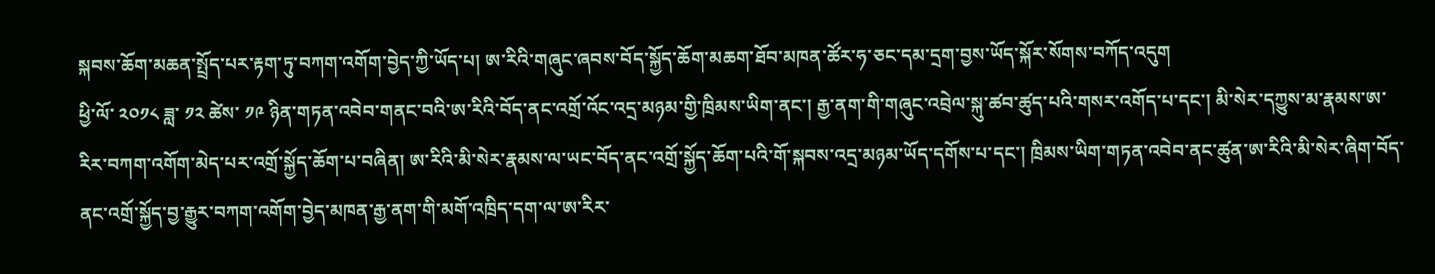སྐབས་ཆོག་མཆན་སྤྲོད་པར་རྟག་ཏུ་བཀག་འགོག་བྱེད་ཀྱི་ཡོད་པ། ཨ་རིའི་གཞུང་ཞབས་བོད་སྐྱོད་ཆོག་མཆག་ཐོབ་མཁན་ཚོར་ཧ་ཅང་དམ་དྲག་བྱས་ཡོད་སྐོར་སོགས་བཀོད་འདུག
ཕྱི་ལོ་ ༢༠༡༨ ཟླ་ ༡༢ ཚེས་ ༡༩ ཉིན་གཏན་འབེབ་གནང་བའི་ཨ་རིའི་བོད་ནང་འགྲོ་འོང་འདྲ་མཉམ་གྱི་ཁྲིམས་ཡིག་ནང་། རྒྱ་ནག་གི་གཞུང་འབྲེལ་སྐུ་ཚབ་ཚུད་པའི་གསར་འགོད་པ་དང་། མི་སེར་དཀྱུས་མ་རྣམས་ཨ་རིར་བཀག་འགོག་མེད་པར་འགྲོ་སྐྱོད་ཆོག་པ་བཞིན། ཨ་རིའི་མི་སེར་རྣམས་ལ་ཡང་བོད་ནང་འགྲོ་སྐྱོད་ཆོག་པའི་གོ་སྐབས་འདྲ་མཉམ་ཡོད་དགོས་པ་དང་། ཁྲིམས་ཡིག་གཏན་འབེབ་ནང་ཚུན་ཨ་རིའི་མི་སེར་ཞིག་བོད་ནང་འགྲོ་སྐྱོད་བྱ་རྒྱུར་བཀག་འགོག་བྱེད་མཁན་རྒྱ་ནག་གི་མགོ་འཁྲིད་དག་ལ་ཨ་རིར་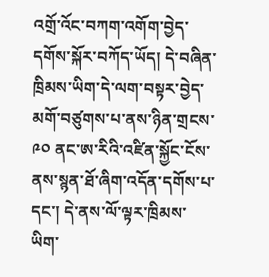འགྲོ་འོང་བཀག་འགོག་བྱེད་དགོས་སྐོར་བཀོད་ཡོད། དེ་བཞིན་ཁྲིམས་ཡིག་དེ་ལག་བསྟར་བྱེད་མགོ་བཙུགས་པ་ནས་ཉིན་གྲངས་ ༩༠ ནང་ཨ་རིའི་འཛིན་སྐྱོང་ངོས་ནས་སྙན་ཐོ་ཞིག་འདོན་དགོས་པ་དང་། དེ་ནས་ལོ་ལྟར་ཁྲིམས་ཡིག་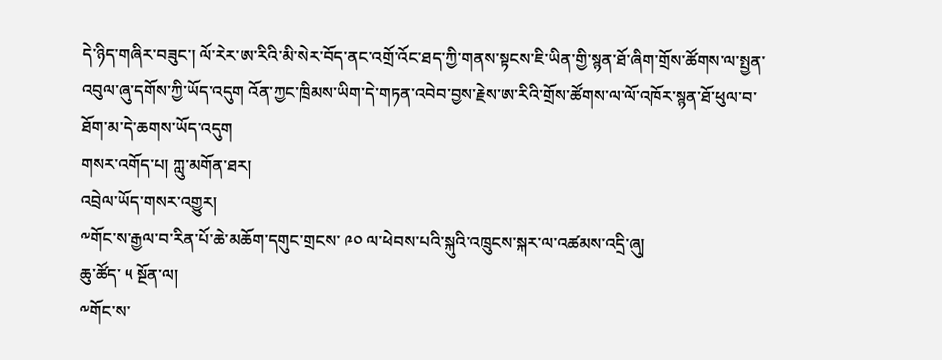དེ་ཉིད་གཞིར་བཟུང་། ལོ་རེར་ཨ་རིའི་མི་སེར་བོད་ནང་འགྲོ་འོང་ཐད་ཀྱི་གནས་སྟངས་ཇི་ཡིན་གྱི་སྙན་ཐོ་ཞིག་གྲོས་ཚོགས་ལ་སྤྱན་འབུལ་ཞུ་དགོས་ཀྱི་ཡོད་འདུག འོན་ཀྱང་ཁྲིམས་ཡིག་དེ་གཏན་འབེབ་བྱས་རྗེས་ཨ་རིའི་གྲོས་ཚོགས་ལ་ལོ་འཁོར་སྙན་ཐོ་ཕུལ་བ་ཐོག་མ་དེ་ཆགས་ཡོད་འདུག
གསར་འགོད་པ། ཀླུ་མགོན་ཐར།
འབྲེལ་ཡོད་གསར་འགྱུར།
༸གོང་ས་རྒྱལ་བ་རིན་པོ་ཆེ་མཆོག་དགུང་གྲངས་ ༩༠ ལ་ཕེབས་པའི་སྐུའི་འཁྲུངས་སྐར་ལ་འཚམས་འདྲི་ཞུ།
ཆུ་ཚོད་ ༥ སྔོན་ལ།
༸གོང་ས་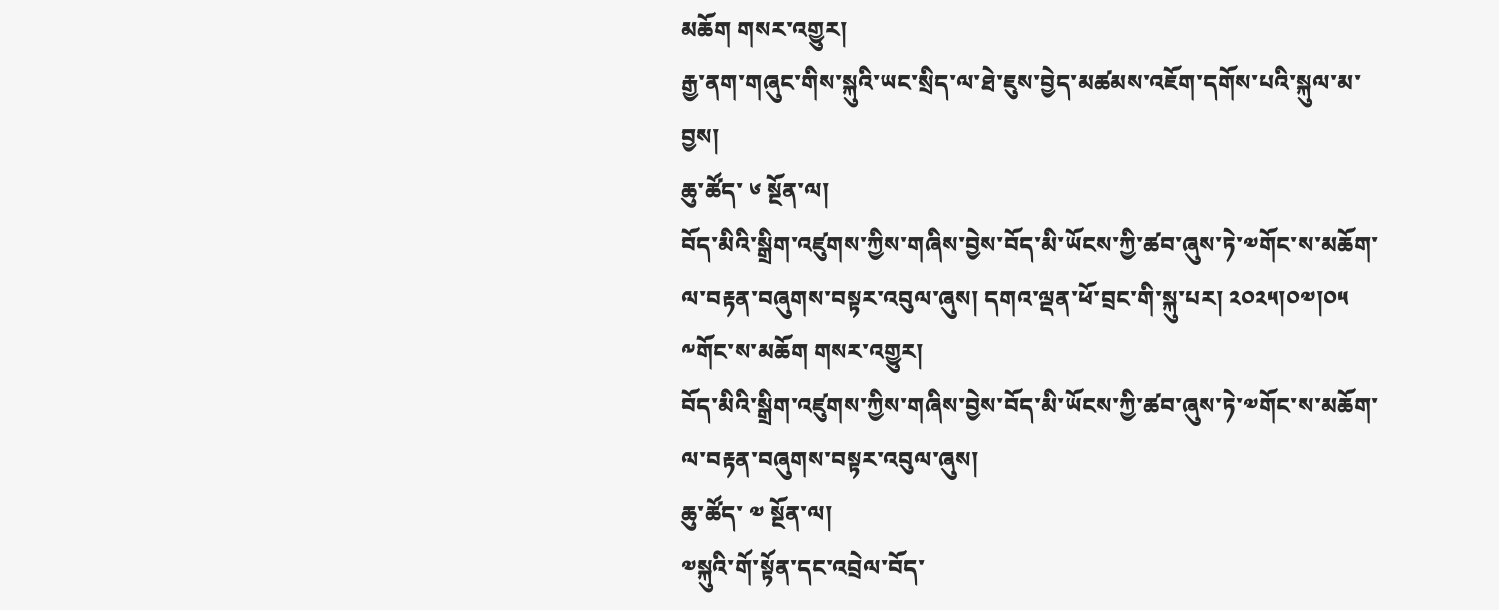མཆོག གསར་འགྱུར།
རྒྱ་ནག་གཞུང་གིས་སྐུའི་ཡང་སྲིད་ལ་ཐེ་ཇུས་བྱེད་མཚམས་འཇོག་དགོས་པའི་སྐུལ་མ་བྱས།
ཆུ་ཚོད་ ༦ སྔོན་ལ།
བོད་མིའི་སྒྲིག་འཛུགས་ཀྱིས་གཞིས་བྱེས་བོད་མི་ཡོངས་ཀྱི་ཚབ་ཞུས་ཏེ་༧གོང་ས་མཆོག་ལ་བརྟན་བཞུགས་བསྟར་འབུལ་ཞུས། དགའ་ལྡན་ཕོ་བྲང་གི་སྐུ་པར། ༢༠༢༥།༠༧།༠༥
༸གོང་ས་མཆོག གསར་འགྱུར།
བོད་མིའི་སྒྲིག་འཛུགས་ཀྱིས་གཞིས་བྱེས་བོད་མི་ཡོངས་ཀྱི་ཚབ་ཞུས་ཏེ་༧གོང་ས་མཆོག་ལ་བརྟན་བཞུགས་བསྟར་འབུལ་ཞུས།
ཆུ་ཚོད་ ༧ སྔོན་ལ།
༧སྐུའི་གོ་སྟོན་དང་འབྲེལ་བོད་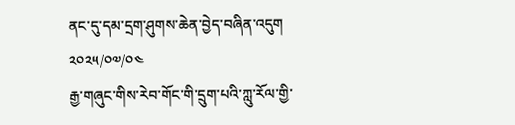ནང་དུ་དམ་དྲག་ཤུགས་ཆེན་བྱེད་བཞིན་འདུག
༢༠༢༥/༠༧/༠༤
རྒྱ་གཞུང་གིས་རེབ་གོང་གི་དྲུག་པའི་ཀླུ་རོལ་གྱི་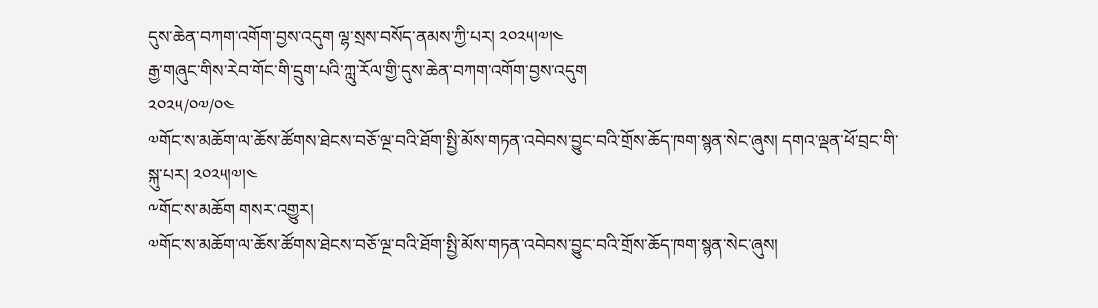དུས་ཆེན་བཀག་འགོག་བྱས་འདུག ལྷ་སྲས་བསོད་ནམས་ཀྱི་པར། ༢༠༢༥།༧།༤
རྒྱ་གཞུང་གིས་རེབ་གོང་གི་དྲུག་པའི་ཀླུ་རོལ་གྱི་དུས་ཆེན་བཀག་འགོག་བྱས་འདུག
༢༠༢༥/༠༧/༠༤
༧གོང་ས་མཆོག་ལ་ཆོས་ཚོགས་ཐེངས་བཅོ་ལྔ་བའི་ཐོག་སྤྱི་མོས་གཏན་འབེབས་བྱུང་བའི་གྲོས་ཆོད་ཁག་སྙན་སེང་ཞུས། དགའ་ལྡན་ཕོ་བྲང་གི་སྐུ་པར། ༢༠༢༥།༧།༤
༸གོང་ས་མཆོག གསར་འགྱུར།
༧གོང་ས་མཆོག་ལ་ཆོས་ཚོགས་ཐེངས་བཅོ་ལྔ་བའི་ཐོག་སྤྱི་མོས་གཏན་འབེབས་བྱུང་བའི་གྲོས་ཆོད་ཁག་སྙན་སེང་ཞུས།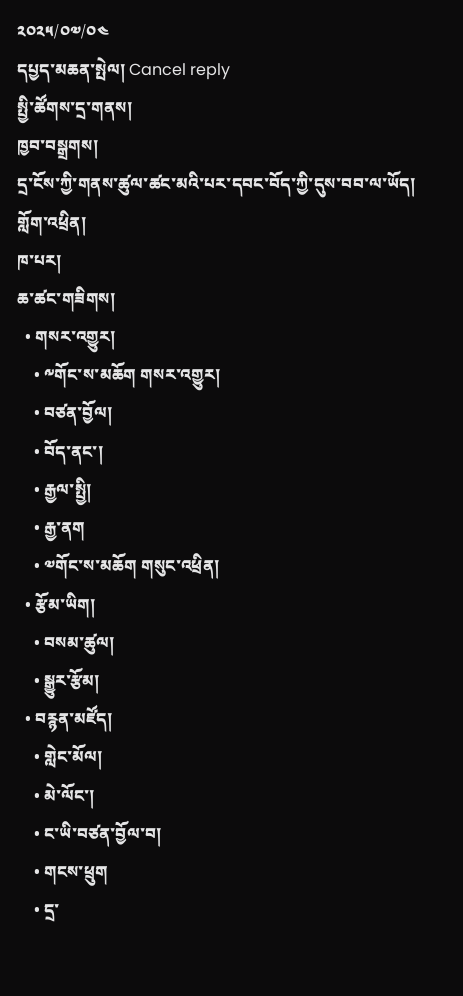༢༠༢༥/༠༧/༠༤
དཔྱད་མཆན་སྤེལ། Cancel reply
སྤྱི་ཚོགས་དྲ་གནས།
ཁྱབ་བསྒྲགས།
དྲ་ངོས་ཀྱི་གནས་ཚུལ་ཚང་མའི་པར་དབང་བོད་ཀྱི་དུས་བབ་ལ་ཡོད།
གློག་འཕྲིན།
ཁ་པར།
ཆ་ཚང་གཟིགས།
  • གསར་འགྱུར།
    • ༸གོང་ས་མཆོག གསར་འགྱུར།
    • བཙན་བྱོལ།
    • བོད་ནང་།
    • རྒྱལ་སྤྱི།
    • རྒྱ་ནག
    • ༧གོང་ས་མཆོག གསུང་འཕྲིན།
  • རྩོམ་ཡིག།
    • བསམ་ཚུལ།
    • སྒྱུར་རྩོམ།
  • བརྙན་མཛོད།
    • གླེང་མོལ།
    • མེ་ལོང་།
    • ང་ཡི་བཙན་བྱོལ་བ།
    • གངས་ཕྲུག
    • དྲ་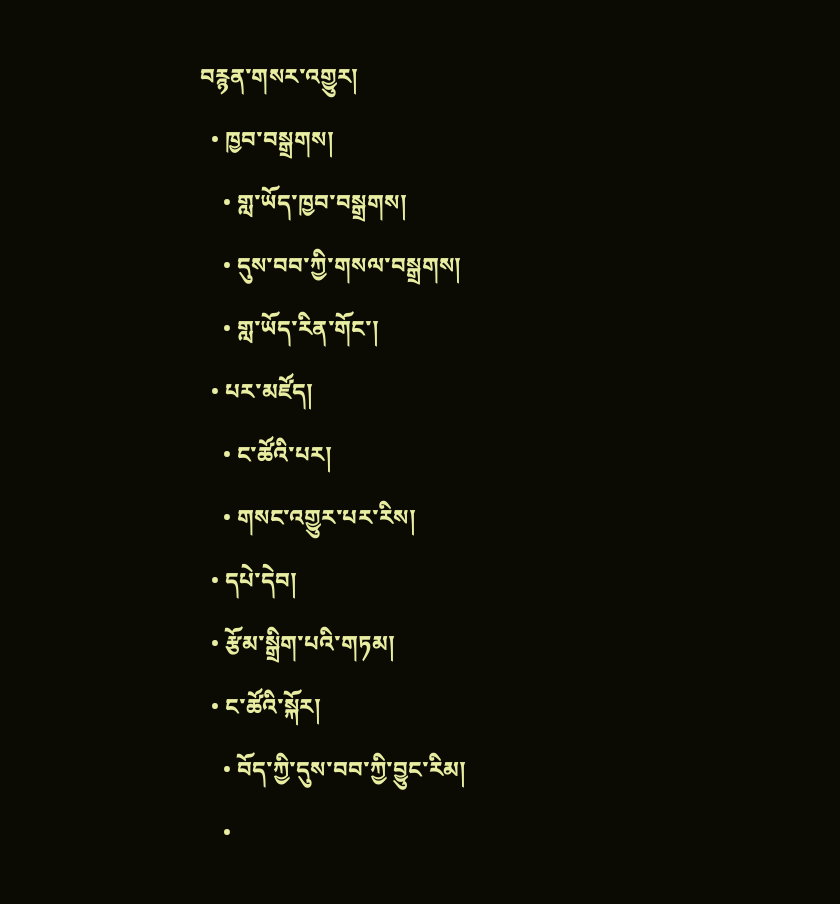བརྙན་གསར་འགྱུར།
  • ཁྱབ་བསྒྲགས།
    • གླ་ཡོད་ཁྱབ་བསྒྲགས།
    • དུས་བབ་ཀྱི་གསལ་བསྒྲགས།
    • གླ་ཡོད་རིན་གོང་།
  • པར་མཛོད།
    • ང་ཚོའི་པར།
    • གསང་འགྱུར་པར་རིས།
  • དཔེ་དེབ།
  • རྩོམ་སྒྲིག་པའི་གཏམ།
  • ང་ཚོའི་སྐོར།
    • བོད་ཀྱི་དུས་བབ་ཀྱི་བྱུང་རིམ།
    •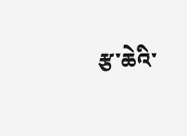རྩ་ཆེའི་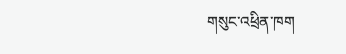གསུང་འཕྲིན་ཁག